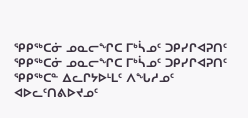ᕿᑭᖅᑕᓃ ᓄᓇᓕᖏᑕ ᒥᒃᓵᓄᑦ ᑐᑭᓯᒋᐊᕈᑎᑦ
ᕿᑭᖅᑕᓃ ᓄᓇᓕᖏᑕ ᒥᒃᓵᓄᑦ ᑐᑭᓯᒋᐊᕈᑎᑦ
ᕿᑭᖅᑕᓐ ᐃᓚᒋᔭᐅᒻᒪᑦ ᐱᖓᓱᓄᑦ ᐊᐅᓚᑦᑎᕕᐅᔪᓄᑦ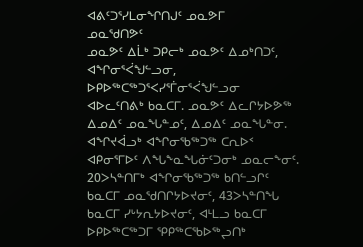ᐊᕕᑦᑐᕐᓯᒪᓂᖏᑎᒍᑦ ᓄᓇᕗᒥ
ᓄᓇᖁᑎᕗᑦ
ᓄᓇᕗᑦ ᐃᒫᒃ ᑐᑭᓕᒃ ᓄᓇᕗᑦ ᐃᓄᒃᑎᑐᑦ, ᐊᖏᓂᕐᐹᖑᓪᓗᓂ, ᐅᑭᐅᖅᑕᖅᑐᕐᐸᓯᕐᒦᓂᕐᐹᖑᓪᓗᓂ ᐊᐅᓚᑦᑎᕕᒃ ᑲᓇᑕᒥ. ᓄᓇᕗᑦ ᐃᓚᒋᔭᐅᕗᖅ ᐃᓄᐃᑦ ᓄᓇᖓᓐᓄᑦ, ᐃᓄᐃᑦ ᓄᓇᖓᓐᓂ. ᐊᖏᔪᐋᓗᒃ ᐊᖏᓂᖃᖅᑐᖅ ᑕᕆᐅᑉ ᐊᑭᓂᕐᒥᐅᑦ ᐱᖓᖕᓇᖓᓃᑦᑐᓂᒃ ᓄᓇᓕᖕᓂᑦ. 20ᐳᓴᓐᑎᒥᒃ ᐊᖏᓂᖃᖅᑐᖅ ᑲᑎᓪᓗᒋᑦ ᑲᓇᑕᒥ ᓄᓇᖁᑎᒋᔭᐅᔪᓂᑦ, 43ᐳᓴᓐᑎᖓ ᑲᓇᑕᒥ ᓯᒡᔭᕆᔭᐅᔪᓂᑦ, ᐊᒻᒪᓗ ᑲᓇᑕᒥ ᐅᑭᐅᖅᑕᖅᑐᒥ ᕿᑭᖅᑕᖃᐅᖅᖢᑎᒃ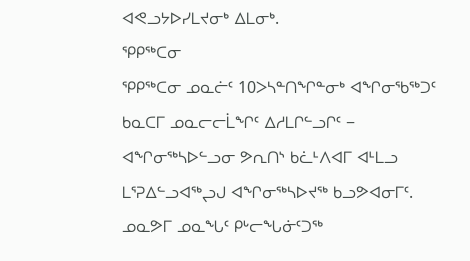ᐊᕙᓗᔭᐅᓯᒪᔪᓂᒃ ᐃᒪᓂᒃ.
ᕿᑭᖅᑕᓂ
ᕿᑭᖅᑕᓂ ᓄᓇᓖᑦ 10ᐳᓴᓐᑎᖏᓐᓂᒃ ᐊᖏᓂᖃᖅᑐᑦ ᑲᓇᑕᒥ ᓄᓇᓕᓕᒫᖏᑦ ᐃᓱᒪᒋᓪᓗᒋᑦ − ᐊᖏᓂᖅᓴᐅᓪᓗᓂ ᕗᕆᑎᔅ ᑲᓛᒻᐱᐊᒥ ᐊᒻᒪᓗ ᒪᕐᕈᐃᓪᓗᐊᖅᖢᒍ ᐊᖏᓂᖅᓴᐅᔪᖅ ᑲᓗᕗᐊᓂᒥᑦ.
ᓄᓇᕗᒥ ᓄᓇᖓᑦ ᑭᒡᓕᖓᓃᑦᑐᖅ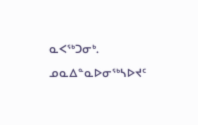ᓇᐸᖅᑐᓂᒃ. ᓄᓇᐃᓐᓇᐅᓂᖅᓴᐅᔪᑦ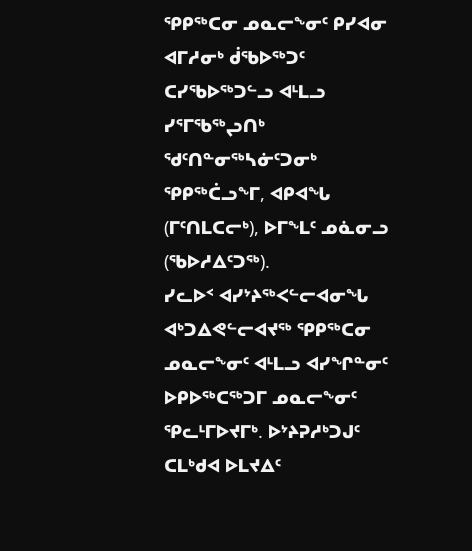ᕿᑭᖅᑕᓂ ᓄᓇᓕᖕᓂᑦ ᑭᓯᐊᓂ ᐊᒥᓱᓂᒃ ᑰᖃᐅᖅᑐᑦ ᑕᓯᖃᐅᖅᑐᓪᓗ ᐊᒻᒪᓗ ᓯᕐᒥᖃᖅᖢᑎᒃ ᖁᑦᑎᓐᓂᖅᓴᓃᑦᑐᓂᒃ ᕿᑭᖅᑖᓗᖕᒥ, ᐊᑭᐊᖓ (ᒥᑦᑎᒪᑕᓕᒃ), ᐅᒥᖕᒪᑦ ᓄᓈᓂᓗ (ᖃᐅᓱᐃᑦᑐᖅ).
ᓯᓚᐅᑉ ᐊᓯᔾᔨᖅᐸᓪᓕᐊᓂᖓ ᐊᒃᑐᐃᕙᓪᓕᐊᔪᖅ ᕿᑭᖅᑕᓂ ᓄᓇᓕᖕᓂᑦ ᐊᒻᒪᓗ ᐊᓯᖏᓐᓂᑦ ᐅᑭᐅᖅᑕᖅᑐᒥ ᓄᓇᓕᖕᓂᑦ ᕿᓚᒻᒥᐅᔪᒥᒃ. ᐅᔾᔨᕈᓱᒃᑐᒍᑦ ᑕᒪᒃᑯᐊ ᐅᒪᔪᐃᑦ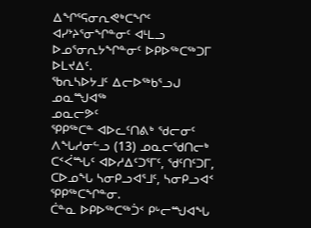ᐃᖏᕐᕋᓂᕆᕙᒃᑕᖏᑦ ᐊᓯᔾᔨᕐᓂᖏᓐᓂᑦ ᐊᒻᒪᓗ ᐅᓄᕐᓂᕆᔭᖏᓐᓂᑦ ᐅᑭᐅᖅᑕᖅᑐᒥ ᐅᒪᔪᐃᑦ.
ᖃᕆᓴᐅᔭᒧᑦ ᐃᓕᐅᖅᑲᕐᓗᒍ ᓄᓇᙳᐊᖅ
ᓄᓇᓕᕗᑦ
ᕿᑭᖅᑕᓐ ᐊᐅᓚᑦᑎᕕᒃ ᖁᓕᓂᑦ ᐱᖓᓱᓂᓪᓗ (13) ᓄᓇᓕᖁᑎᓕᒃ ᑕᑉᐹᙵᑦ ᐊᐅᓱᐃᑦᑐᕐᒥᑦ, ᖁᑦᑎᑦᑐᒥ, ᑕᐅᓄᖓ ᓴᓂᑭᓗᐊᕐᒧᑦ, ᓴᓂᑭᓗᐊᑉ ᕿᑭᖅᑕᖏᓐᓂ.
ᑖᓐᓇ ᐅᑭᐅᖅᑕᖅᑑᑉ ᑭᒡᓕᙳᐊᖓ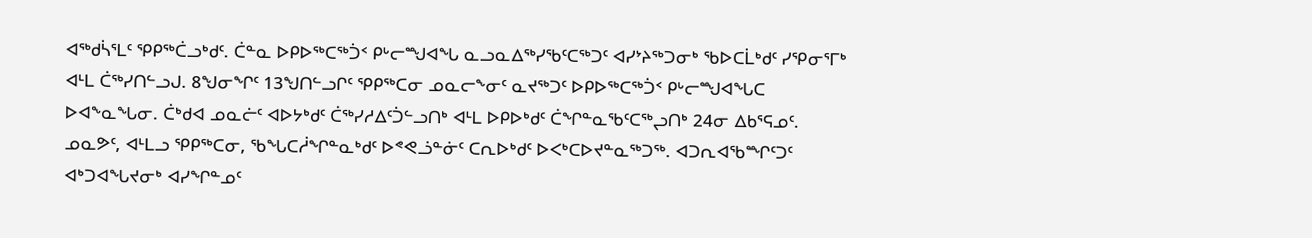ᐊᖅᑯᓵᕐᒪᑦ ᕿᑭᖅᑖᓗᒃᑯᑦ. ᑖᓐᓇ ᐅᑭᐅᖅᑕᖅᑑᑉ ᑭᒡᓕᙳᐊᖓ ᓇᓗᓇᐃᖅᓯᖃᑦᑕᖅᑐᑦ ᐊᓯᔾᔨᖅᑐᓂᒃ ᖃᐅᑕᒫᒃᑯᑦ ᓯᕿᓂᕐᒥᒃ ᐊᒻᒪ ᑖᖅᓯᑎᓪᓗᒍ. 8ᖑᓂᖏᑦ 13ᖑᑎᓪᓗᒋᑦ ᕿᑭᖅᑕᓂ ᓄᓇᓕᖕᓂᑦ ᓇᔪᖅᑐᑦ ᐅᑭᐅᖅᑕᖅᑑᑉ ᑭᒡᓕᙳᐊᖓᑕ ᐅᐊᖕᓇᖓᓂ. ᑖᒃᑯᐊ ᓄᓇᓖᑦ ᐊᐅᔭᒃᑯᑦ ᑖᖅᓯᓱᐃᑦᑑᓪᓗᑎᒃ ᐊᒻᒪ ᐅᑭᐅᒃᑯᑦ ᑖᖏᓐᓇᖃᑦᑕᖅᖢᑎᒃ 24ᓂ ᐃᑲᕐᕋᓄᑦ.
ᓄᓇᕗᑦ, ᐊᒻᒪᓗ ᕿᑭᖅᑕᓂ, ᖃᖓᑕᓲᖏᓐᓇᒃᑯᑦ ᐅᕝᕙᓘᓐᓃᑦ ᑕᕆᐅᒃᑯᑦ ᐅᐸᒃᑕᐅᔪᓐᓇᖅᑐᖅ. ᐊᑐᕆᐊᖃᙱᑦᑐᑦ ᐊᒃᑐᐊᖓᔪᓂᒃ ᐊᓯᖏᓐᓄᑦ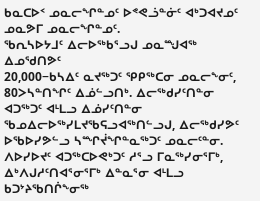ᑲᓇᑕᐅᑉ ᓄᓇᓕᖏᓐᓄᑦ ᐅᕝᕙᓘᓐᓃᑦ ᐊᒃᑐᐊᔪᓄᑦ ᓄᓇᕗᒥ ᓄᓇᓕᖏᓐᓄᑦ.
ᖃᕆᓴᐅᔭᒧᑦ ᐃᓕᐅᖅᑲᕐᓗᒍ ᓄᓇᙳᐊᖅ
ᐃᓄᖁᑎᕗᑦ
20,000−ᑲᓴᐃᑦ ᓇᔪᖅᑐᑦ ᕿᑭᖅᑕᓂ ᓄᓇᓕᖕᓂᑦ, 80ᐳᓴᓐᑎᖏᑦ ᐃᓅᓪᓗᑎᒃ. ᐃᓕᖅᑯᓯᑦᑎᓐᓂ ᐊᑐᖅᑐᑦ ᐊᒻᒪᓗ ᐃᓅᓯᑦᑎᓐᓂ ᖃᓄᐃᓕᐅᖅᓯᒪᔪᖃᕋᓗᐊᖅᑎᓪᓗᒍ, ᐃᓕᖅᑯᓯᕗᑦ ᐅᖃᐅᓯᕗᓪᓗ ᓴᙱᔫᖏᓐᓇᖅᑐᑦ ᓄᓇᓕᑦᓐᓂ. ᐱᐅᓯᐅᔪᑦ ᐊᑐᖅᑕᐅᕙᒃᑐᑦ ᓱᕐᓗ ᒥᓇᖅᓯᓂᕐᒥᒃ, ᐃᒃᐱᒍᓱᑦᑎᐊᕐᓂᕐᒥᒃ ᐃᓐᓇᕐᓂ ᐊᒻᒪᓗ ᑲᑐᔾᔨᖃᑎᒌᖕᓂᖅ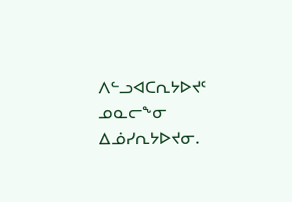ᐱᓪᓗᐊᑕᕆᔭᐅᔪᑦ ᓄᓇᓕᖕᓂ ᐃᓅᓯᕆᔭᐅᔪᓂ.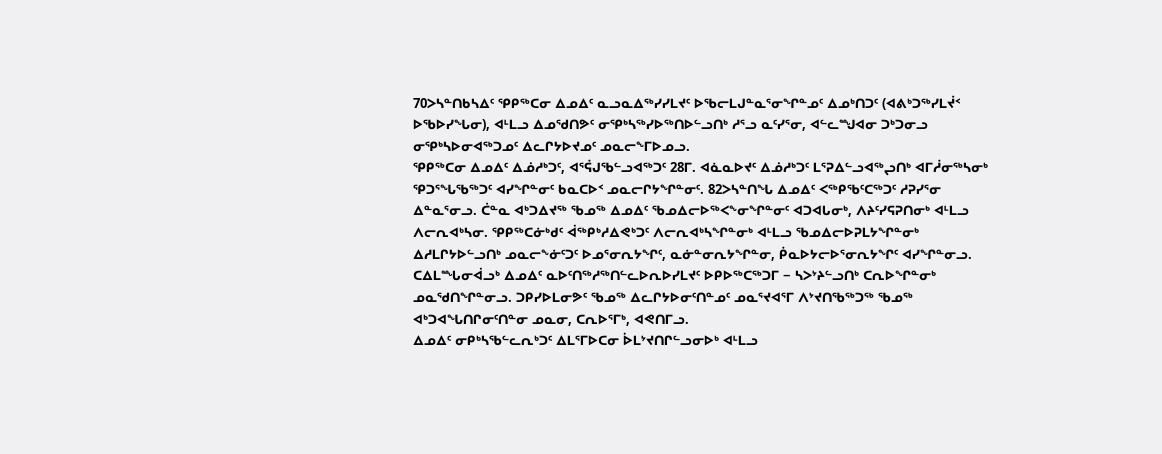70ᐳᓴᓐᑎᑲᓴᐃᑦ ᕿᑭᖅᑕᓂ ᐃᓄᐃᑦ ᓇᓗᓇᐃᖅᓯᓯᒪᔪᑦ ᐅᖃᓕᒪᒍᓐᓇᕐᓂᖏᓐᓄᑦ ᐃᓄᒃᑎᑐᑦ (ᐊᕕᒃᑐᖅᓯᒪᔫᑉ ᐅᖃᐅᓯᖓᓂ), ᐊᒻᒪᓗ ᐃᓄᖁᑎᕗᑦ ᓂᕿᒃᓴᖅᓯᐅᖅᑎᐅᓪᓗᑎᒃ ᓱᕐᓗ ᓇᑦᓯᕐᓂ, ᐊᓪᓚᙳᐊᓂ ᑐᒃᑐᓂᓗ ᓂᕿᒃᓴᐅᓂᐊᖅᑐᓄᑦ ᐃᓚᒋᔭᐅᔪᓄᑦ ᓄᓇᓕᖕᒥᐅᓄᓗ.
ᕿᑭᖅᑕᓂ ᐃᓄᐃᑦ ᐃᓅᓱᒃᑐᑦ, ᐊᕐᕌᒍᖃᓪᓗᐊᖅᑐᑦ 28ᒥ. ᐊᓈᓇᐅᔪᑦ ᐃᓅᓱᒃᑐᑦ ᒪᕐᕈᐃᓪᓗᐊᖅᖢᑎᒃ ᐊᒥᓲᓂᖅᓴᓂᒃ ᕿᑐᕐᖓᖃᖅᑐᑦ ᐊᓯᖏᓐᓂᑦ ᑲᓇᑕᐅᑉ ᓄᓇᓕᒋᔭᖏᓐᓂᑦ. 82ᐳᓴᓐᑎᖓ ᐃᓄᐃᑦ ᐸᖅᑭᖃᑦᑕᖅᑐᑦ ᓱᕈᓯᕐᓂ ᐃᓐᓇᕐᓂᓗ. ᑖᓐᓇ ᐊᒃᑐᐃᔪᖅ ᖃᓄᖅ ᐃᓄᐃᑦ ᖃᓄᐃᓕᐅᖅᐸᖕᓂᖏᓐᓂᑦ ᐊᑐᐊᒐᓂᒃ, ᐱᔨᑦᓯᕋᕈᑎᓂᒃ ᐊᒻᒪᓗ ᐱᓕᕆᐊᒃᓴᓂ. ᕿᑭᖅᑕᓃᒃᑯᑦ ᐋᖅᑭᒃᓱᐃᕙᒃᑐᑦ ᐱᓕᕆᐊᒃᓴᖏᓐᓂᒃ ᐊᒻᒪᓗ ᖃᓄᐃᓕᐅᕈᒪᔭᖏᓐᓂᒃ ᐃᓱᒪᒋᔭᐅᓪᓗᑎᒃ ᓄᓇᓕᖕᓃᑦᑐᑦ ᐅᓄᕐᓂᕆᔭᖏᑦ, ᓇᓃᓐᓂᕆᔭᖏᓐᓂ, ᑮᓇᐅᔭᓕᐅᕐᓂᕆᔭᖏᑦ ᐊᓯᖏᓐᓂᓗ.
ᑕᐃᒪᙵᓂᐋᓗᒃ ᐃᓄᐃᑦ ᓇᐅᑦᑎᖅᓱᖅᑎᓪᓚᐅᕆᐅᓯᒪᔪᑦ ᐅᑭᐅᖅᑕᖅᑐᒥ − ᓴᐳᔾᔨᓪᓗᑎᒃ ᑕᕆᐅᖏᓐᓂᒃ ᓄᓇᖁᑎᖏᓐᓂᓗ. ᑐᑭᓯᐅᒪᓂᕗᑦ ᖃᓄᖅ ᐃᓚᒋᔭᐅᓂᑦᑎᓐᓄᑦ ᓄᓇᕐᔪᐊᕐᒥ ᐱᔾᔪᑎᖃᖅᑐᖅ ᖃᓄᖅ ᐊᒃᑐᐊᖓᑎᒋᓂᑦᑎᓐᓂ ᓄᓇᓂ, ᑕᕆᐅᕐᒥᒃ, ᐊᕙᑎᒥᓗ.
ᐃᓄᐃᑦ ᓂᑭᒃᓴᖃᓪᓚᕆᒃᑐᑦ ᐃᒪᕐᒥᐅᑕᓂ ᐆᒪᔾᔪᑎᒋᓪᓗᓂᐅᒃ ᐊᒻᒪᓗ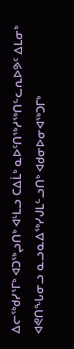ᐃᓕᖅᑯᓯᕐᒥᒃ ᐊᑐᖅᖢᑎᒃ ᐊᒻᒪᓗ ᑕᐃᒫᒃ ᓇᐅᑦᑎᖅᓱᖅᑎᓪᓚᕆᐅᕗᑦ ᐃᒪᓂᒃ ᐊᕙᑎᖓᓂᓗ ᓇᓗᓇᐃᖅᓯᒍᒪᓪᓗᑎᒃ ᐊᑯᓂᐅᓂᐊᖅᑐᒥᒃ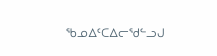ᖃᓄᐃᑦᑕᐃᓕᖁᓪᓗᒍ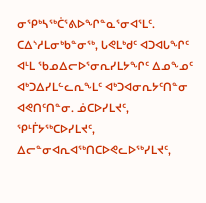ᓂᕿᒃᓴᖅᑖᕐᕕᐅᖏᓐᓇᕐᓂᐊᕐᒪᑦ.
ᑕᐃᔅᓱᒪᓂᒃᑲᓐᓂᖅ, ᒐᕙᒪᒃᑯᑦ ᐊᑐᐊᒐᖏᑦ ᐊᒻᒪ ᖃᓄᐃᓕᐅᕐᓂᕆᓯᒪᔭᖏᑦ ᐃᓄᖕᓄᑦ ᐊᒃᑐᐃᓯᒪᓪᓚᕆᖕᒪᑦ ᐊᒃᑐᐊᓂᕆᔭᑦᑎᓐᓂ ᐊᕙᑎᑦᑎᓐᓂ. ᓅᑕᐅᓯᒪᔪᑦ, ᕿᒻᒦᔭᖅᑕᐅᓯᒪᔪᑦ, ᐃᓕᓐᓂᐊᕆᐊᖅᑎᑕᐅᕙᓚᐅᖅᓯᒪᔪᑦ,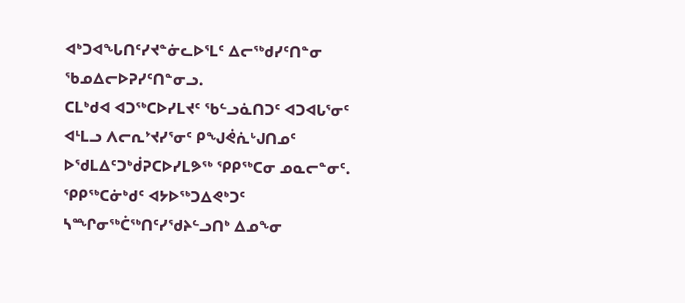ᐊᒃᑐᐊᖓᑎᑦᓯᔪᓐᓃᓚᐅᕐᒪᑦ ᐃᓕᖅᑯᓯᑦᑎᓐᓂ ᖃᓄᐃᓕᐅᕈᓯᑦᑎᓐᓂᓗ.
ᑕᒪᒃᑯᐊ ᐊᑐᖅᑕᐅᓯᒪᔪᑦ ᖃᓪᓗᓈᑎᑐᑦ ᐊᑐᐊᒐᕐᓂᑦ ᐊᒻᒪᓗ ᐱᓕᕆᔾᔪᓯᕐᓂᑦ ᑭᖑᕚᕇᒡᒍᑎᓄᑦ ᐅᖁᒪᐃᑦᑐᒃᑰᕈᑕᐅᓯᒪᕗᖅ ᕿᑭᖅᑕᓂ ᓄᓇᓕᓐᓂᑦ. ᕿᑭᖅᑕᓃᒃᑯᑦ ᐊᔭᐅᖅᑐᐃᕙᒃᑐᑦ ᓴᙱᓂᖅᑖᖅᑎᑦᓯᖁᔨᓪᓗᑎᒃ ᐃᓄᖕᓂ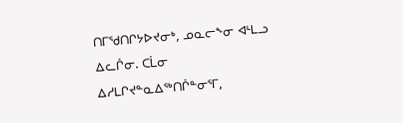ᑎᒥᖁᑎᒋᔭᐅᔪᓂᒃ, ᓄᓇᓕᖕᓂ ᐊᒻᒪᓗ ᐃᓚᒌᓂ. ᑕᒫᓂ ᐃᓱᒪᒋᔪᓐᓇᐃᖅᑎᒌᓐᓂᕐᒥ,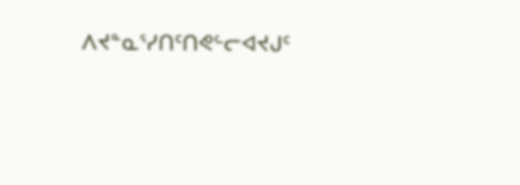ᐱᔪᓐᓇᕐᓯᑎᑦᑎᕙᓪᓕᐊᔪᒍᑦ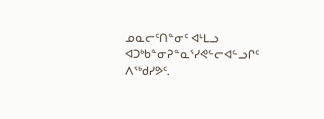ᓄᓇᓕᑦᑎᓐᓂᑦ ᐊᒻᒪᓗ ᐊᑐᒃᑲᓐᓂᕈᓐᓇᕐᓯᕙᓪᓕᐊᓪᓗᒋᑦ ᐱᖅᑯᓯᕗᑦ.